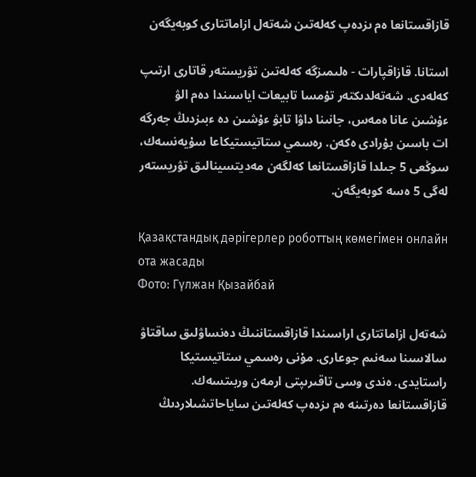قازاقستانعا ەم ىزدەپ كەلەتىن شەتەل ازاماتتارى كوبەيگەن

استانا. قازاقپارات - ەلىمىزگە كەلەتىن تۋريستەر قاتارى ارتىپ كەلەدى. شەتەلدىكتەر تۇمسا تابيعات اياسىندا دەم الۋ ءۇشىن عانا ەمەس، جانىنا داۋا تابۋ ءۇشىن دە ءبىزدىڭ جەرگە ات باسىن بۇرادى ەكەن. رەسمي ستاتيستيكاعا سۇيەنسەك، سوڭعى 5 جىلدا قازاقستانعا كەلگەن مەديتسينالىق تۋريستەر لەگى 5 ەسە كوبەيگەن.

Қазақстандық дәрігерлер роботтың көмегімен онлайн ота жасады
Фото: Гүлжан Қызайбай

شەتەل ازاماتتارى اراسىندا قازاقستاننىڭ دەنساۋلىق ساقتاۋ سالاسىنا سەنىم جوعارى. مۇنى رەسمي ستاتيستيكا راستايدى. ەندى وسى تاقىرىپتى ارمەن وربىتسەك. قازاقستانعا دەرتىنە ەم ىزدەپ كەلەتىن ساياحاتشىلاردىڭ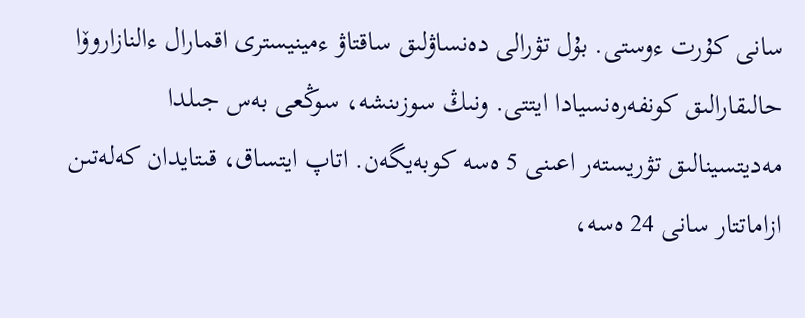سانى كۇرت ءوستى. بۇل تۋرالى دەنساۋلىق ساقتاۋ ءمينيسترى اقمارال ءالنازاروۆا حالىقارالىق كونفەرەنسيادا ايتتى. ونىڭ سوزىنشە، سوڭعى بەس جىلدا مەديتسينالىق تۋريستەر اعىنى 5 ەسە كوبەيگەن. اتاپ ايتساق، قىتايدان كەلەتىن ازاماتتار سانى 24 ەسە،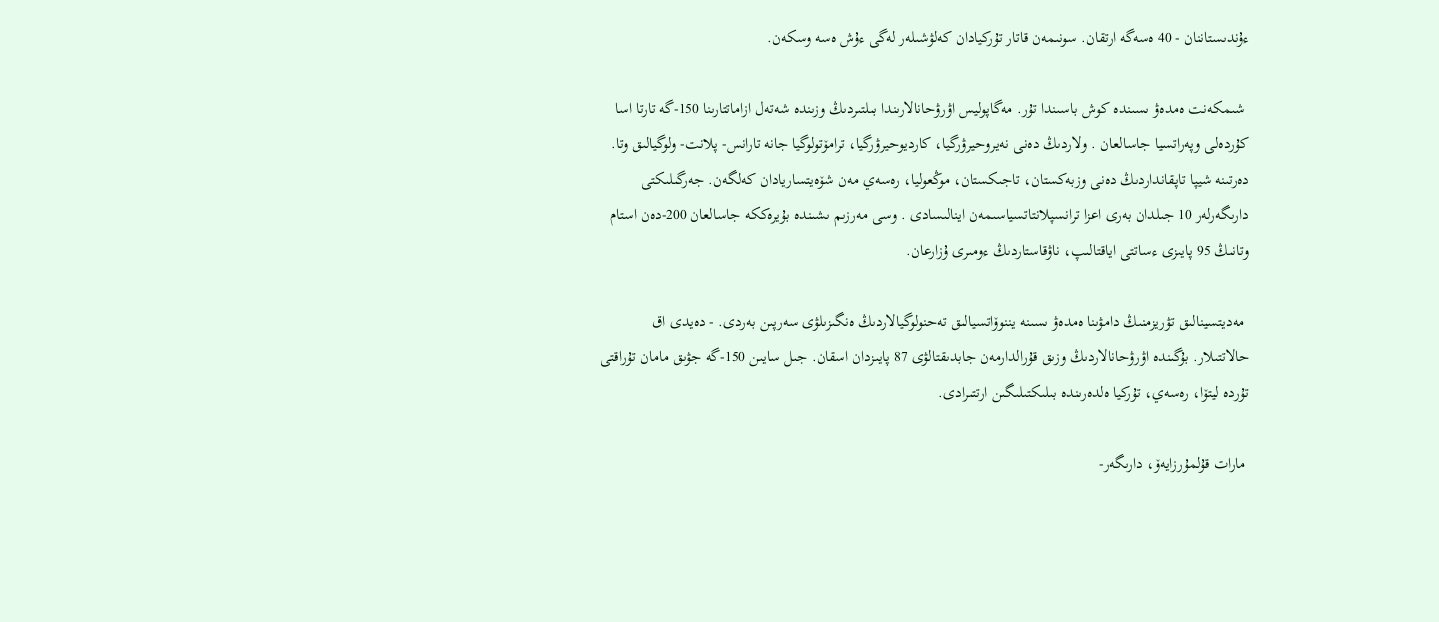ءۇندىستاننان - 40 ەسەگە ارتقان. سونىمەن قاتار تۇركيادان كەلۋشىلەر لەگى ءۇش ەسە وسكەن.

 شىمكەنت ەمدەۋ ىسىندە كوش باسىندا تۇر. مەگاپوليس اۋرۋحانالارىندا بىلتىردىڭ وزىندە شەتەل ازاماتتارىنا 150-گە تارتا اسا كۇردەلى وپەراتسيا جاسالعان . ولاردىڭ دەنى نەيروحيرۋرگيا، كارديوحيرۋرگيا، ترامۆتولوگيا جانە تارانس- پلانت- ولوگيالىق وتا. دەرتىنە شيپا تاپقانداردىڭ دەنى وزبەكستان، تاجىكستان، موڭعوليا، رەسەي مەن شۆەيتساريادان كەلگەن. جەرگىلىكتى دارىگەرلەر 10 جىلدان بەرى اعزا ترانسپلانتاتسياسىمەن اينالىسادى . وسى مەرزىم ىشىندە بۇيرەككە جاسالعان 200-دەن استام وتانىڭ 95 پايىزى ءساتتى اياقتالىپ، ناۋقاستاردىڭ ءومىرى ۇزارعان.

 مەديتسينالىق تۋريزمنىڭ دامۋىنا ەمدەۋ ىسىنە يننوۆاتسيالىق تەحنولوگيالاردىڭ ەنگىزىلۋى سەرپىن بەردى. - دەيدى اق حالاتتىلار. بۇگىندە اۋرۋحانالاردىڭ وزىق قۇرالدارمەن جابدىقتالۋى 87 پايىزدان اسقان. جىل سايىن 150-گە جۋىق مامان تۇراقتى تۇردە ليتۆا، رەسەي، تۇركيا ەلدەرىندە بىلىكتىلىگىن ارتتىرادى.

 مارات قۇلمۇرزايەۆ، دارىگەر-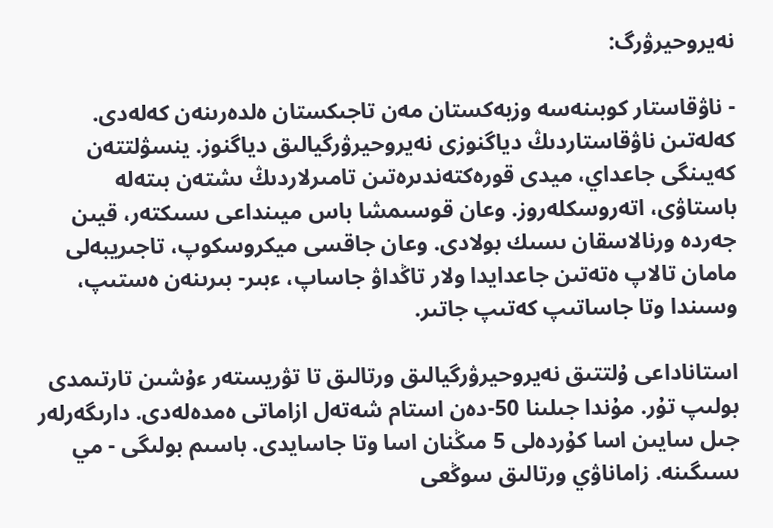نەيروحيرۋرگ:

- ناۋقاستار كوبىنەسە وزبەكستان مەن تاجىكستان ەلدەرىنەن كەلەدى. كەلەتىن ناۋقاستاردىڭ دياگنوزى نەيروحيرۋرگيالىق دياگنوز. ينسۋلتتەن كەيىنگى جاعداي، ميدى قورەكتەندىرەتىن تامىرلاردىڭ ىشتەن بىتەلە باستاۋى، اتەروسكلەروز. وعان قوسىمشا باس ميىنداعى ىسىكتەر، قيىن جەردە ورنالاسقان ىسىك بولادى. وعان جاقسى ميكروسكوپ، تاجىريبەلى مامان تالاپ ەتەتىن جاعدايدا ولار تاڭداۋ جاساپ، ءبىر- بىرىنەن ەستىپ، وسىندا وتا جاساتىپ كەتىپ جاتىر.

استاناداعى ۇلتتىق نەيروحيرۋرگيالىق ورتالىق تا تۋريستەر ءۇشىن تارتىمدى بولىپ تۇر. مۇندا جىلىنا 50-دەن استام شەتەل ازاماتى ەمدەلەدى. دارىگەرلەر جىل سايىن اسا كۇردەلى 5 مىڭنان اسا وتا جاسايدى. باسىم بولىگى - مي ىسىگىنە. زاماناۋي ورتالىق سوڭعى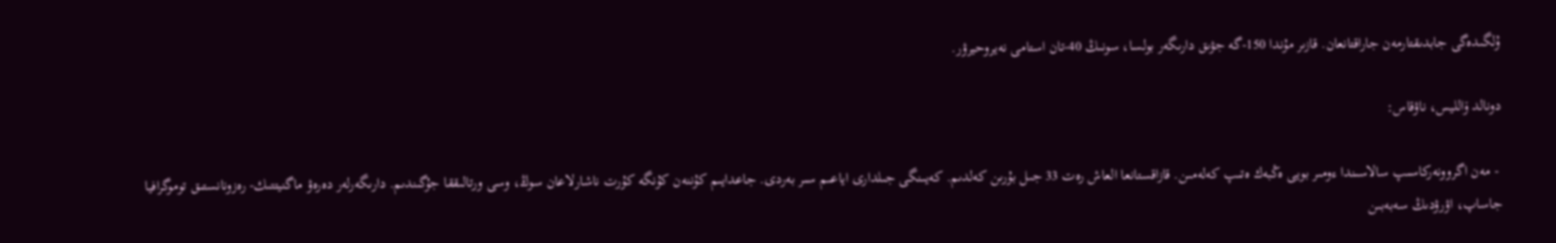ۇلگىدەگى جابدىقتارمەن جاراقتانعان. قازىر مۇندا 150-گە جۋىق دارىگەر بولسا، سونىڭ 40-تان استامى نەيروحيرۋر.

دونالد ۆالليس، ناۋقاس:

 - مەن اگروونەركاسىپ سالاسىندا ءومىر بويى ەڭبەك ەتىپ كەلەمىن. قازاقستانعا العاش رەت 33 جىل بۇرىن كەلدىم. كەيىنگى جىلدارى اياعىم سىر بەردى. جاعدايىم كۇننەن كۇنگە كۇرت ناشارلاعان سوڭ، وسى ورتالىققا جۇگىندىم. دارىگەرلەر دەرەۋ ماگنيتتىك- رەزونانستىق توموگرافيا جاساپ، اۋرۋدىڭ سەبەبىن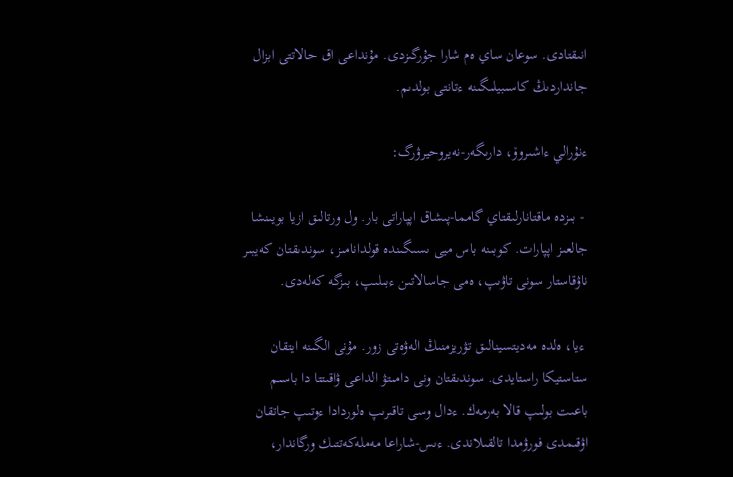انىقتادى. سوعان ساي ەم شارا جۇرگىزدى. مۇنداعى اق حالاتتى ابزال جانداردىڭ كاسىبيلىگىنە ءتانتى بولدىم.

ءنۇرالي ءاشىروۆ، دارىگەر-نەيروحيرۋرگ:

 - بىزدە ماقتانارلىقتاي گامما-پىشاق اپپاراتى بار. ول ورتالىق ازيا بويىنشا جالعىز اپپارات. كوبىنە باس ميى ىسىگىندە قولدانامىز، سوندىقتان كەيبىر ناۋقاستار سونى تاۋىپ، ەمى جاسالاتىن ءبىلىپ، بىزگە كەلەدى.

 ءيا، ەلدە مەديتسينالىق تۋريزمنىڭ الەۋەتى زور. مۇنى الگىنە ايتقان ستاستيكا راستايدى. سوندىقتان ونى دامىتۋ الداعى ۋاقىتتا دا باسىم باعىت بولىپ قالا بەرمەك. ءدال وسى تاقىرىپ ەلوردادا ءوتىپ جاتقان اۋقىمدى فورۋمدا تالقىلاندى. ءىس-شاراعا مەملەكەتتىك ورگاندار،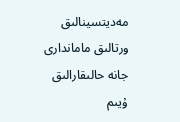مەديتسينالىق ورتالىق ماماندارى جانە حالىقارالىق ۇيىم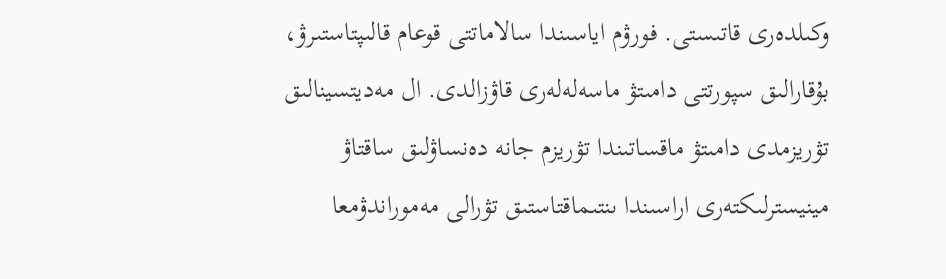وكىلدەرى قاتىستى. فورۋم اياسىندا سالاماتتى قوعام قالىپتاستىرۋ، بۇقارالىق سپورتتى دامىتۋ ماسەلەلەرى قاۋزالدى. ال مەديتسينالىق تۋريزمدى دامىتۋ ماقساتىندا تۋريزم جانە دەنساۋلىق ساقتاۋ مينيسترلىكتەرى اراسىندا ىنتىماقتاستىق تۋرالى مەموراندۋمعا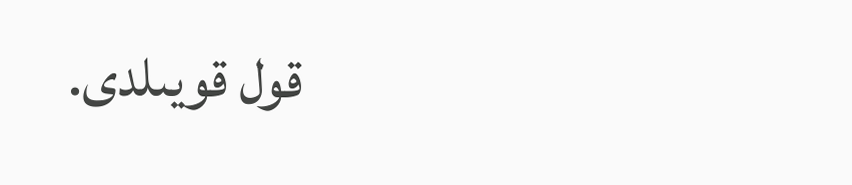قول قويىلدى.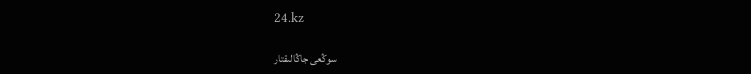24.kz

سوڭعى جاڭالىقتار